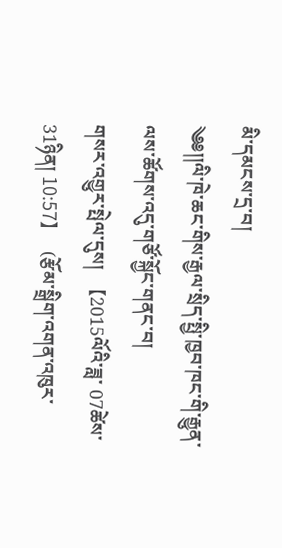མི་དམངས་དྲ་བ།
༄༅།།ལི་ཁེ་ཆང་གིས་རྒྱལ་སྲིད་སྤྱི་ཁྱབ་ཁང་གི་རྒྱུན་ལས་ཚོགས་འདུ་གཙོ་སྐྱོང་གནང་བ།
གསར་འགྱུར་སྤེལ་དུས།  【2015ལོའི་ཟླ་ 07ཚེས་31ཉིན། 10:57】   (རྩོམ་སྒྲིག་འགན་འཁུར་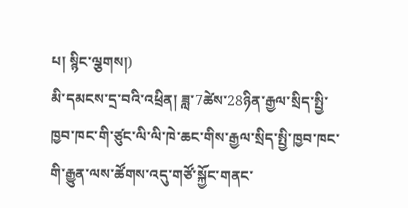པ། སྙིང་ལྕགས།)
མི་དམངས་དྲ་བའི་འཕྲིན། ཟླ་7ཚེས་28ཉིན་རྒྱལ་སྲིད་སྤྱི་ཁྱབ་ཁང་གི་ཙུང་ལི་ལི་ཁེ་ཆང་གིས་རྒྱལ་སྲིད་སྤྱི་ཁྱབ་ཁང་གི་རྒྱུན་ལས་ཚོགས་འདུ་གཙོ་སྐྱོང་གནང་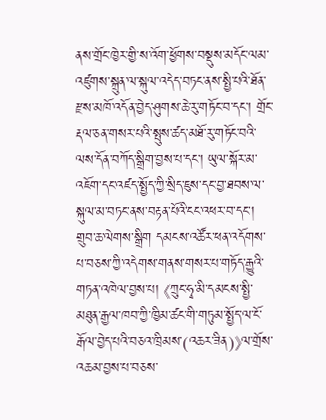ནས་གྲོང་ཁྱེར་གྱི་ས་འོག་ཕྱོགས་བསྡུས་མདོང་ལམ་འཛུགས་སྐྲུན་ལ་སྐུལ་འདེད་བཏང་ནས་སྤྱི་པའི་ཐོན་རྫས་མཁོ་འདོན་བྱེད་ཤུགས་ཆེ་རུ་གཏོང་བ་དང་། གྲོང་རྡལ་ཅན་གསར་པའི་སྤུས་ཚད་མཐོ་རུ་གཏོང་བའི་ལས་དོན་བཀོད་སྒྲིག་བྱས་པ་དང་། ཡུལ་སྐོར་མ་འཇོག་དང་འཛད་སྤྱོད་ཀྱི་སྲིད་ཇུས་དང་བྱ་ཐབས་ལ་སྐུལ་མ་བཏང་ནས་བརྟན་པོའི་ངང་འཕར་བ་དང་། གྲུབ་ཆ་ལེགས་སྒྲིག དམངས་འཚོར་ཕན་འདོགས་པ་བཅས་ཀྱི་འདེགས་གནས་གསར་པ་གཏོད་རྒྱུའི་གཏན་འཁེལ་བྱས་པ། 《ཀྲུང་ཧྭ་མི་དམངས་སྤྱི་མཐུན་རྒྱལ་ཁབ་ཀྱི་ཁྱིམ་ཚང་གི་གཏུམ་སྤྱོད་ལ་ངོ་རྒོལ་བྱེད་པའི་བཅའ་ཁྲིམས་(འཆར་ཟིན)》ལ་གྲོས་འཆམ་བྱས་པ་བཅས་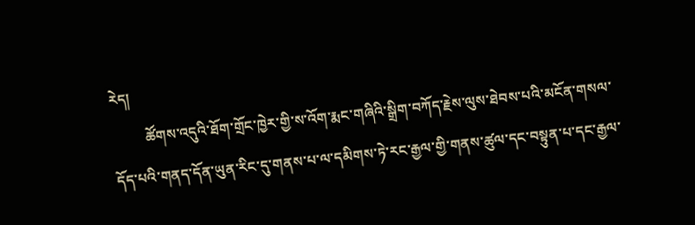རེད།
         ཚོགས་འདུའི་ཐོག་གྲོང་ཁྱེར་གྱི་ས་འོག་རྨང་གཞིའི་སྒྲིག་བཀོད་རྗེས་ལུས་ཐེབས་པའི་མངོན་གསལ་དོད་པའི་གནད་དོན་ཡུན་རིང་དུ་གནས་པ་ལ་དམིགས་ཏེ་རང་རྒྱལ་གྱི་གནས་ཚུལ་དང་བསྟུན་པ་དང་རྒྱལ་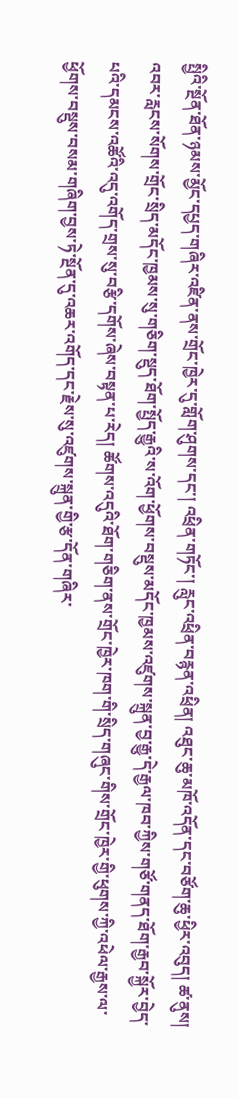སྤྱིའི་སྔོན་ཐོན་ཉམས་མྱོང་དཔྱད་གཞིར་འཛིན་ནས་གྲོང་ཁྱེར་དུ་གློག་ཤུགས་དང་། འཕྲིན་གཏོང་། རླུང་འཕྲིན་བརྙན་འཕྲིན། འཐུང་ཆུ་མཁོ་འདོན་དང་བཙོག་ཆུ་ཕྱིར་འབུད། ཚ་ནུས། འབར་རླངས་སོགས་གྲོང་སྲིད་མདོང་ཁྱམས་སུ་གཅིག་སྡུད་ཐོག་སྤྱོད་རྒྱུའི་ས་འོག་ཕྱོགས་བསྡུས་མདོང་ཁྱམས་འཛུགས་སྐྲུན་བྱ་རྒྱུ་དེ་རྒྱལ་ཁབ་ཀྱིས་གཙོ་གནད་ཐོག་རྒྱབ་སྐྱོར་བྱེད་པའི་དམངས་འཚོའི་འདུ་འགོད་གྲས་སུ་བརྩི་དགོས་ཞེས་བསྟན་པ་རེད། ཚོགས་འདུའི་ཐོག་གཅིག་ནས་གྲོང་ཁྱེར་ཁག་གི་སྲིད་གཞུང་གིས་གྲོང་ཁྱེར་གྱི་ཕུགས་ཀྱི་འཕེལ་རྒྱས་ལ་ཕྱོགས་བསྡུས་བསམ་གཞིག་བྱས་ཏེ་སྔོན་དུ་འཆར་འགོད་དང་རྗེས་སུ་འཛུགས་སྐྲུན་གྱི་རྩ་དོན་གཞིར་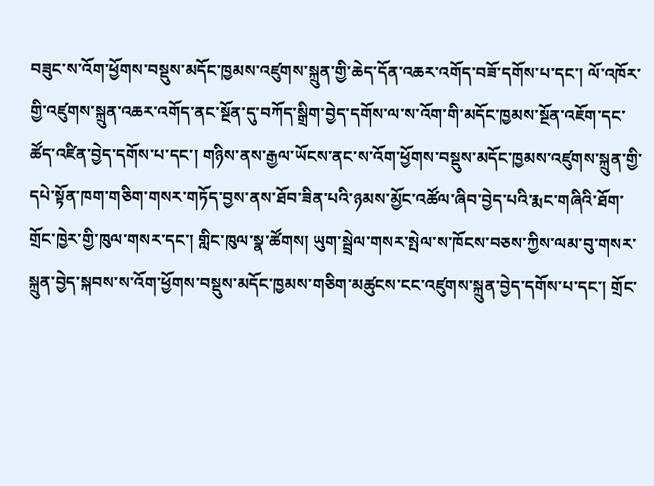བཟུང་ས་འོག་ཕྱོགས་བསྡུས་མདོང་ཁྱམས་འཛུགས་སྐྲུན་གྱི་ཆེད་དོན་འཆར་འགོད་བཟོ་དགོས་པ་དང་། ལོ་འཁོར་གྱི་འཛུགས་སྐྲུན་འཆར་འགོད་ནང་སྔོན་དུ་བཀོད་སྒྲིག་བྱེད་དགོས་ལ་ས་འོག་གི་མདོང་ཁྱམས་སྔོན་འཇོག་དང་ཚོད་འཛིན་བྱེད་དགོས་པ་དང་། གཉིས་ནས་རྒྱལ་ཡོངས་ནང་ས་འོག་ཕྱོགས་བསྡུས་མདོང་ཁྱམས་འཛུགས་སྐྲུན་གྱི་དཔེ་སྟོན་ཁག་གཅིག་གསར་གཏོད་བྱས་ནས་ཐོབ་ཟིན་པའི་ཉམས་མྱོང་འཚོལ་ཞིབ་བྱེད་པའི་རྨང་གཞིའི་ཐོག་གྲོང་ཁྱེར་གྱི་ཁུལ་གསར་དང་། གླིང་ཁུལ་སྣ་ཚོགས། ཡུག་སྦྲེལ་གསར་སྤེལ་ས་ཁོངས་བཅས་ཀྱིས་ལམ་བུ་གསར་སྐྲུན་བྱེད་སྐབས་ས་འོག་ཕྱོགས་བསྡུས་མདོང་ཁྱམས་གཅིག་མཚུངས་ངང་འཛུགས་སྐྲུན་བྱེད་དགོས་པ་དང་། གྲོང་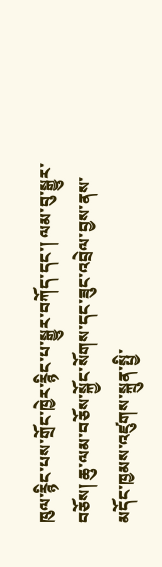ཁུལ་རྙིང་པས་གྲོང་ཁྱེར་རྙིང་པ་སྒྱུར་བཀོད་དང་། ལམ་བུ་སྒྱུར་བཅོས། ཆུ་ལམ་བཅོས་སྐྱོང་སོགས་དང་ཟུང་འབྲེལ་བྱས་ནས་མདོང་ཁྱམས་འཛུགས་སྐྲུན་སྤྱི་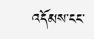འདོམས་ངང་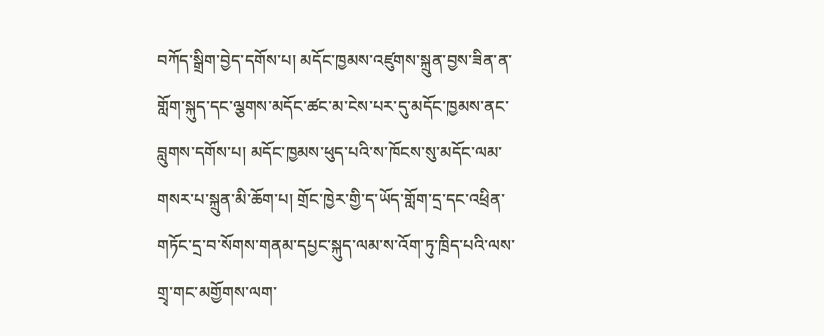བཀོད་སྒྲིག་བྱེད་དགོས་པ། མདོང་ཁྱམས་འཛུགས་སྐྲུན་བྱས་ཟིན་ན་གློག་སྐུད་དང་ལྕགས་མདོང་ཚང་མ་ངེས་པར་དུ་མདོང་ཁྱམས་ནང་བླུགས་དགོས་པ། མདོང་ཁྱམས་ཕུད་པའི་ས་ཁོངས་སུ་མདོང་ལམ་གསར་པ་སྐྲུན་མི་ཆོག་པ། གྲོང་ཁྱེར་གྱི་ད་ཡོད་གློག་དྲ་དང་འཕྲིན་གཏོང་དྲ་བ་སོགས་གནམ་དཔྱང་སྐུད་ལམ་ས་འོག་ཏུ་ཁྲིད་པའི་ལས་གྲྭ་གང་མགྱོགས་ལག་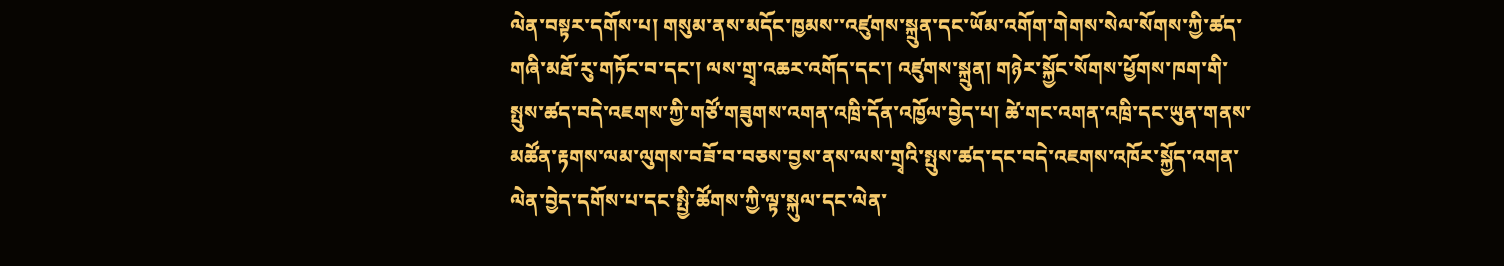ལེན་བསྟར་དགོས་པ། གསུམ་ནས་མདོང་ཁྱམས་་འཛུགས་སྐྲུན་དང་ཡོམ་འགོག་གེགས་སེལ་སོགས་ཀྱི་ཚད་གཞི་མཐོ་རུ་གཏོང་བ་དང་། ལས་གྲྭ་འཆར་འགོད་དང་། འཛུགས་སྐྲུན། གཉེར་སྐྱོང་སོགས་ཕྱོགས་ཁག་གི་སྤུས་ཚད་བདེ་འཇགས་ཀྱི་གཙོ་གཟུགས་འགན་འཁྲི་དོན་འཁྱོལ་བྱེད་པ། ཚེ་གང་འགན་འཁྲི་དང་ཡུན་གནས་མཚོན་རྟགས་ལམ་ལུགས་བཟོ་བ་བཅས་བྱས་ནས་ལས་གྲྭའི་སྤུས་ཚད་དང་བདེ་འཇགས་འཁོར་སྐྱོད་འགན་ལེན་བྱེད་དགོས་པ་དང་སྤྱི་ཚོགས་ཀྱི་ལྟ་སྐུལ་དང་ལེན་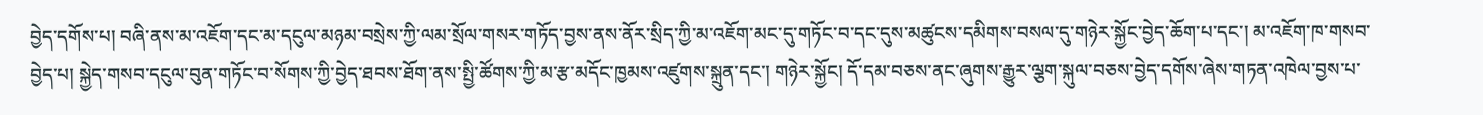བྱེད་དགོས་པ། བཞི་ནས་མ་འཇོག་དང་མ་དངུལ་མཉམ་བསྲེས་ཀྱི་ལམ་སྲོལ་གསར་གཏོད་བྱས་ནས་ནོར་སྲིད་ཀྱི་མ་འཇོག་མང་དུ་གཏོང་བ་དང་དུས་མཚུངས་དམིགས་བསལ་དུ་གཉེར་སྐྱོང་བྱེད་ཆོག་པ་དང་། མ་འཇོག་ཁ་གསབ་བྱེད་པ། སྐྱེད་གསབ་དངུལ་བུན་གཏོང་བ་སོགས་ཀྱི་བྱེད་ཐབས་ཐོག་ནས་སྤྱི་ཚོགས་ཀྱི་མ་རྩ་མདོང་ཁྱམས་འཛུགས་སྐྲུན་དང་། གཉེར་སྐྱོང། དོ་དམ་བཅས་ནང་ཞུགས་རྒྱུར་ལྕག་སྐུལ་བཅས་བྱེད་དགོས་ཞེས་གཏན་འཁེལ་བྱས་པ་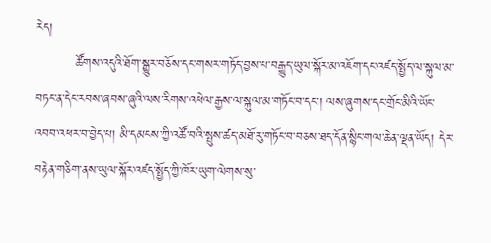རེད།
         ཚོགས་འདུའི་ཐོག་སྒྱུར་བཅོས་དང་གསར་གཏོད་བྱས་པ་བརྒྱུད་ཡུལ་སྐོར་མ་འཇོག་དང་འཛད་སྤྱོད་ལ་སྐུལ་མ་བཏང་ན་དེང་རབས་ཞབས་ཞུའི་ལས་རིགས་འཕེལ་རྒྱས་ལ་སྐུལ་མ་གཏོང་བ་དང་། ལས་ཞུགས་དང་གྲོང་མིའི་ཡོང་འབབ་འཕར་བ་བྱེད་པ། མི་དམངས་ཀྱི་འཚོ་བའི་སྤུས་ཚད་མཐོ་རུ་གཏོང་བ་བཅས་ཐད་དོན་སྙིང་གལ་ཆེན་ལྡན་ཡོད། དེར་བརྟེན་གཅིག་ནས་ཡུལ་སྐོར་འཛད་སྤྱོད་ཀྱི་ཁོར་ཡུག་ལེགས་སུ་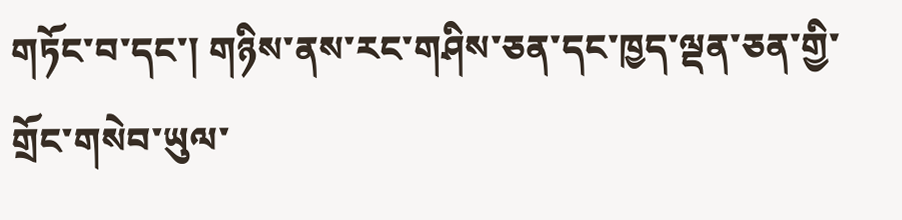གཏོང་བ་དང་། གཉིས་ནས་རང་གཤིས་ཅན་དང་ཁྱད་ལྡན་ཅན་གྱི་གྲོང་གསེབ་ཡུལ་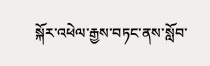སྐོར་འཕེལ་རྒྱས་བཏང་ནས་སློབ་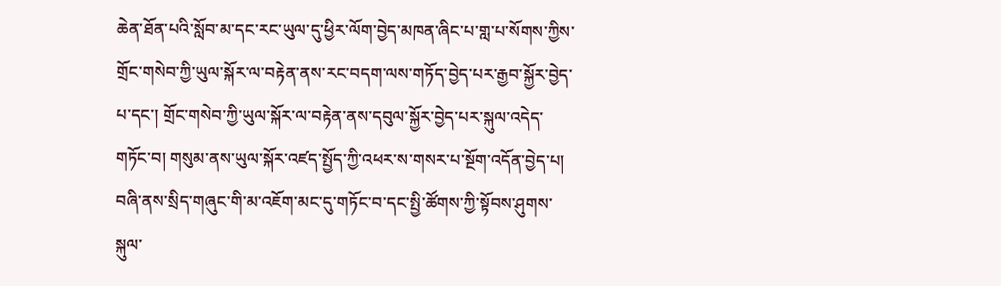ཆེན་ཐོན་པའི་སློབ་མ་དང་རང་ཡུལ་དུ་ཕྱིར་ལོག་བྱེད་མཁན་ཞིང་པ་གླ་པ་སོགས་ཀྱིས་གྲོང་གསེབ་ཀྱི་ཡུལ་སྐོར་ལ་བརྟེན་ནས་རང་བདག་ལས་གཏོད་བྱེད་པར་རྒྱབ་སྐྱོར་བྱེད་པ་དང་། གྲོང་གསེབ་ཀྱི་ཡུལ་སྐོར་ལ་བརྟེན་ནས་དབུལ་སྐྱོར་བྱེད་པར་སྐུལ་འདེད་གཏོང་བ། གསུམ་ནས་ཡུལ་སྐོར་འཛད་སྤྱོད་ཀྱི་འཕར་ས་གསར་པ་སྔོག་འདོན་བྱེད་པ། བཞི་ནས་སྲིད་གཞུང་གི་མ་འཇོག་མང་དུ་གཏོང་བ་དང་སྤྱི་ཚོགས་ཀྱི་སྟོབས་ཤུགས་སྐུལ་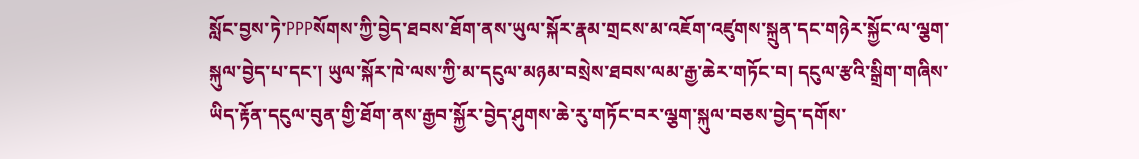སློང་བྱས་ཏེ་PPPསོགས་ཀྱི་བྱེད་ཐབས་ཐོག་ནས་ཡུལ་སྐོར་རྣམ་གྲངས་མ་འཇོག་འཛུགས་སྐྲུན་དང་གཉེར་སྐྱོང་ལ་ལྕག་སྐུལ་བྱེད་པ་དང་། ཡུལ་སྐོར་ཁེ་ལས་ཀྱི་མ་དངུལ་མཉམ་བསྲེས་ཐབས་ལམ་རྒྱ་ཆེར་གཏོང་བ། དངུལ་རྩའི་སྒྲིག་གཞིས་ཡིད་རྟོན་དངུལ་བུན་གྱི་ཐོག་ནས་རྒྱབ་སྐྱོར་བྱེད་ཤུགས་ཆེ་རུ་གཏོང་བར་ལྕག་སྐུལ་བཅས་བྱེད་དགོས་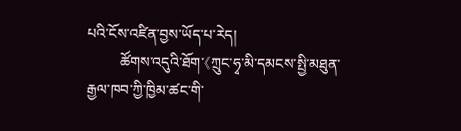པའི་ངོས་འཛིན་བྱས་ཡོད་པ་རེད།
         ཚོགས་འདུའི་ཐོག་《ཀྲུང་ཧྭ་མི་དམངས་སྤྱི་མཐུན་རྒྱལ་ཁབ་ཀྱི་ཁྱིམ་ཚང་གི་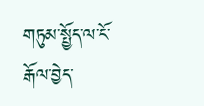གཏུམ་སྤྱོད་ལ་ངོ་རྒོལ་བྱེད་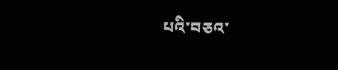པའི་བཅའ་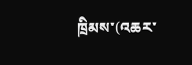ཁྲིམས་(འཆར་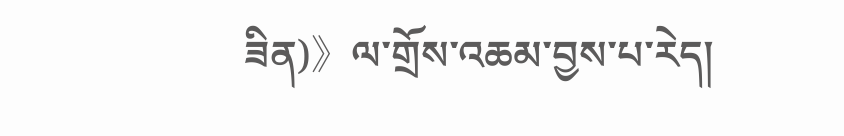ཟིན)》ལ་གྲོས་འཆམ་བྱས་པ་རེད།